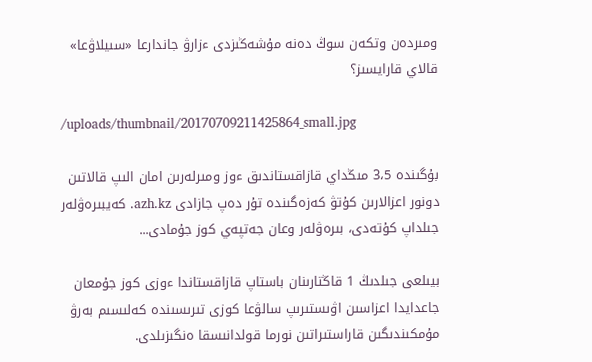ومىردەن وتكەن سوڭ دەنە مۇشەڭىزدى ءزارۋ جاندارعا «سىيلاۋعا» قالاي قارايسىز؟

/uploads/thumbnail/20170709211425864_small.jpg

بۇگىندە 3،5 مىڭداي قازاقستاندىق ءوز ومىرلەرىن امان الىپ قالاتىن دونور اعزالارىن كۇتۋ كەزەگىندە تۇر دەپ جازادى azh.kz. كەيبىرەۋلەر جىلداپ كۇتەدى، بىرەۋلەر وعان جەتپەي كوز جۇمادى...

بيىلعى جىلدىڭ 1 قاڭتارىنان باستاپ قازاقستاندا ءوزى كوز جۇمعان جاعدايدا اعزاسىن اۋىستىرىپ سالۋعا كوزى تىرىسىندە كەلىسىم بەرۋ مۇمكىندىگىن قاراستىراتىن نورما قولدانىسقا ەنگىزىلدى.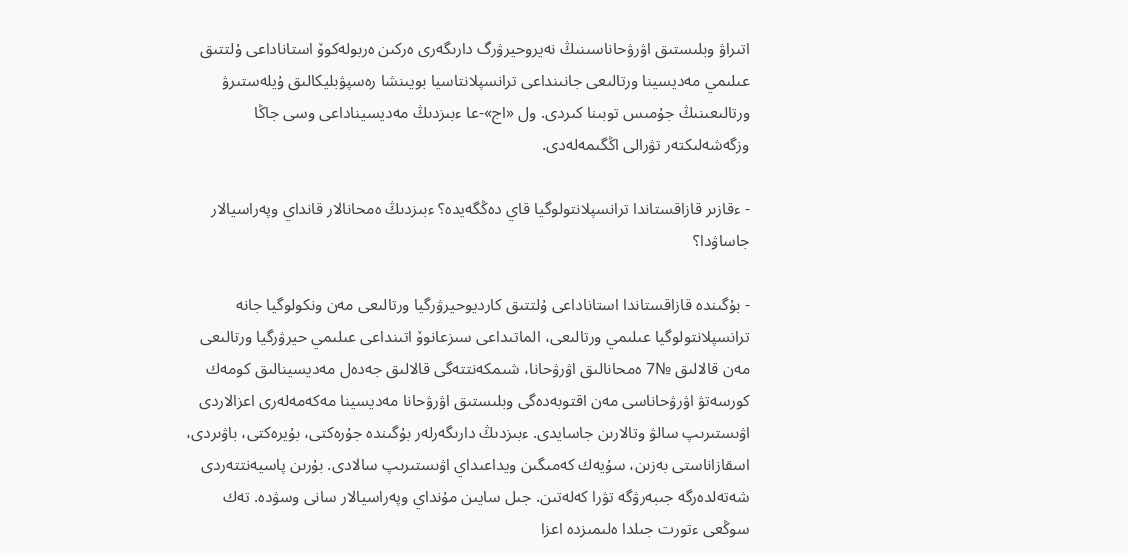اتىراۋ وبلىستىق اۋرۋحاناسىنىڭ نەيروحيرۋرگ دارىگەرى ەركىن ەربولەكوۆ استاناداعى ۇلتتىق عىلىمي مەديسينا ورتالىعى جانىنداعى ترانسپلانتاسيا بويىنشا رەسپۋبليكالىق ۇيلەستىرۋ ورتالىعىنىڭ جۇمىس توبىنا كىردى. ول «اج»-عا ءبىزدىڭ مەديسيناداعى وسى جاڭا وزگەشەلىكتەر تۋرالى اڭگىمەلەدى.

- ءقازىر قازاقستاندا ترانسپلانتولوگيا قاي دەڭگەيدە؟ ءبىزدىڭ ەمحانالار قانداي وپەراسيالار جاساۋدا؟

- بۇگىندە قازاقستاندا استاناداعى ۇلتتىق كارديوحيرۋرگيا ورتالىعى مەن ونكولوگيا جانە ترانسپلانتولوگيا عىلىمي ورتالىعى، الماتىداعى سىزعانوۆ اتىنداعى عىلىمي حيرۋرگيا ورتالىعى مەن قالالىق №7 ەمحانالىق اۋرۋحانا، شىمكەنتتەگى قالالىق جەدەل مەديسينالىق كومەك كورسەتۋ اۋرۋحاناسى مەن اقتوبەدەگى وبلىستىق اۋرۋحانا مەديسينا مەكەمەلەرى اعزالاردى اۋىستىرىپ سالۋ وتالارىن جاسايدى. ءبىزدىڭ دارىگەرلەر بۇگىندە جۇرەكتى، بۇيرەكتى، باۋىردى، اسقازاناستى بەزىن، سۇيەك كەمىگىن ويداعىداي اۋىستىرىپ سالادى. بۇرىن پاسيەنتتەردى شەتەلدەرگە جىبەرۋگە تۋرا كەلەتىن. جىل سايىن مۇنداي وپەراسيالار سانى وسۋدە. تەك سوڭعى ءتورت جىلدا ەلىمىزدە اعزا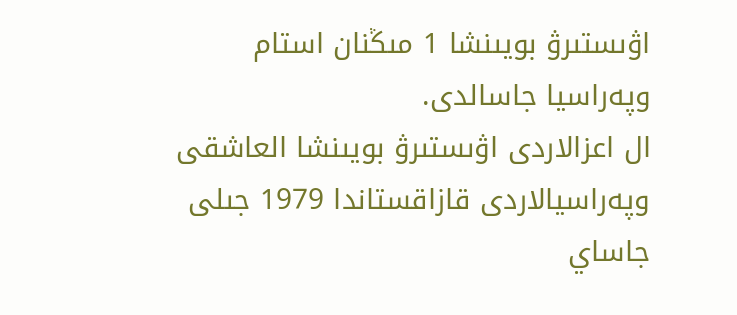اۋىستىرۋ بويىنشا 1 مىڭنان استام وپەراسيا جاسالدى.
ال اعزالاردى اۋىستىرۋ بويىنشا العاشقى وپەراسيالاردى قازاقستاندا 1979 جىلى جاساي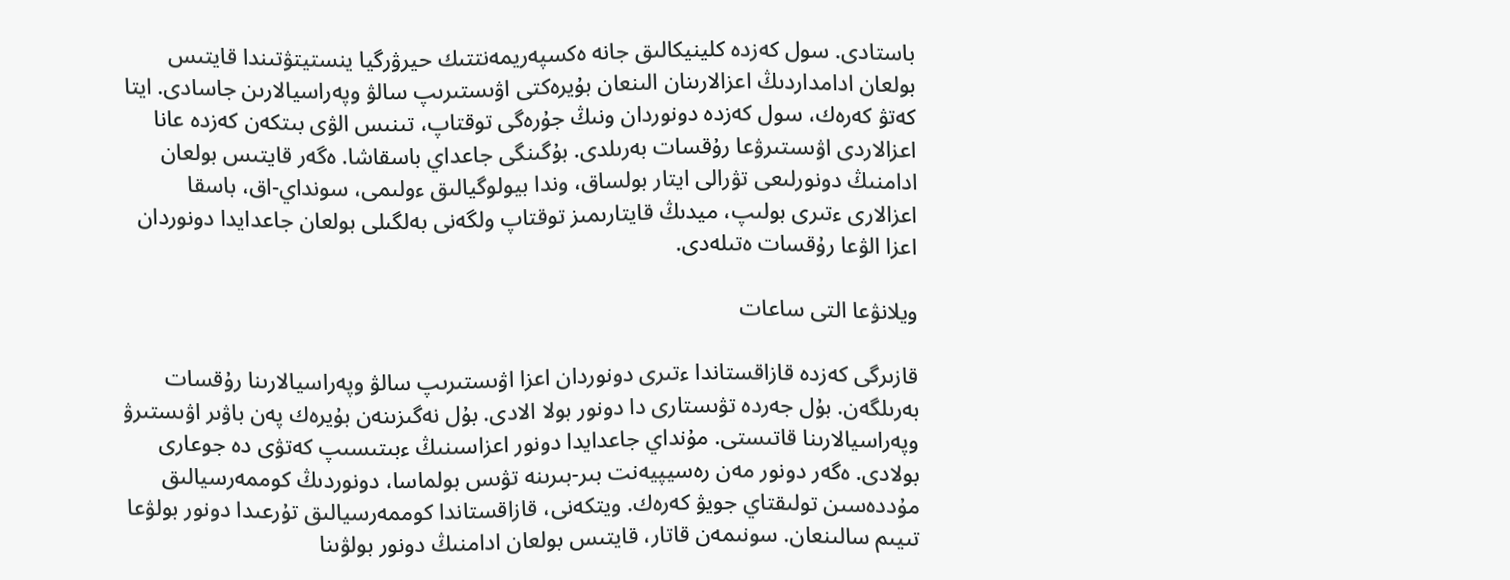باستادى. سول كەزدە كلينيكالىق جانە ەكسپەريمەنتتىك حيرۋرگيا ينستيتۋتىندا قايتىس بولعان ادامداردىڭ اعزالارىنان الىنعان بۇيرەكتى اۋىستىرىپ سالۋ وپەراسيالارىن جاسادى. ايتا كەتۋ كەرەك، سول كەزدە دونوردان ونىڭ جۇرەگى توقتاپ، تىنىس الۋى بىتكەن كەزدە عانا اعزالاردى اۋىستىرۋعا رۇقسات بەرىلدى. بۇگىنگى جاعداي باسقاشا. ەگەر قايتىس بولعان ادامنىڭ دونورلىعى تۋرالى ايتار بولساق، وندا بيولوگيالىق ءولىمى، سونداي-اق، باسقا اعزالارى ءتىرى بولىپ، ميدىڭ قايتارىمىز توقتاپ ولگەنى بەلگىلى بولعان جاعدايدا دونوردان اعزا الۋعا رۇقسات ەتىلەدى.

ويلانۋعا التى ساعات

قازىرگى كەزدە قازاقستاندا ءتىرى دونوردان اعزا اۋىستىرىپ سالۋ وپەراسيالارىنا رۇقسات بەرىلگەن. بۇل جەردە تۋىستارى دا دونور بولا الادى. بۇل نەگىزىنەن بۇيرەك پەن باۋىر اۋىستىرۋ وپەراسيالارىنا قاتىستى. مۇنداي جاعدايدا دونور اعزاسىنىڭ ءبىتىسىپ كەتۋى دە جوعارى بولادى. ەگەر دونور مەن رەسيپيەنت بىر-بىرىنە تۋىس بولماسا، دونوردىڭ كوممەرسيالىق مۇددەسىن تولىقتاي جويۋ كەرەك. ويتكەنى، قازاقستاندا كوممەرسيالىق تۇرعىدا دونور بولۋعا تىيىم سالىنعان. سونىمەن قاتار، قايتىس بولعان ادامنىڭ دونور بولۋىنا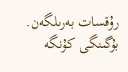رۇقسات بەرىلگەن. بۇگىنگى كۇنگە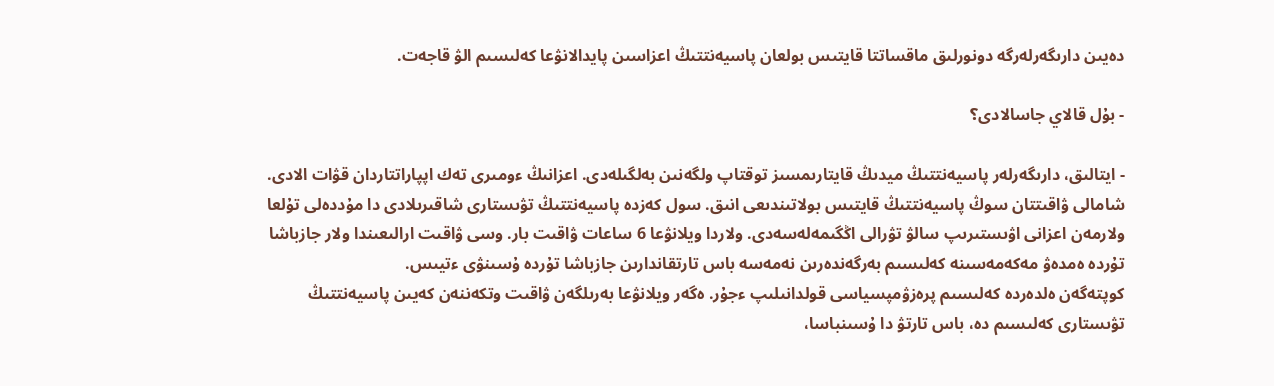دەيىن دارىگەرلەرگە دونورلىق ماقساتتا قايتىس بولعان پاسيەنتتىڭ اعزاسىن پايدالانۋعا كەلىسىم الۋ قاجەت.

- بۇل قالاي جاسالادى؟

- ايتالىق، دارىگەرلەر پاسيەنتتىڭ ميدىڭ قايتارىمسىز توقتاپ ولگەنىن بەلگىلەدى. اعزانىڭ ءومىرى تەك اپپاراتتاردان قۋات الادى. شامالى ۋاقىتتان سوڭ پاسيەنتتىڭ قايتىس بولاتىندىعى انىق. سول كەزدە پاسيەنتتىڭ تۋىستارى شاقىرىلادى دا مۇددەلى تۇلعا ولارمەن اعزانى اۋىستىرىپ سالۋ تۋرالى اڭگىمەلەسەدى. ولاردا ويلانۋعا 6 ساعات ۋاقىت بار. وسى ۋاقىت ارالىعىندا ولار جازباشا تۇردە ەمدەۋ مەكەمەسىنە كەلىسىم بەرگەندەرىن نەمەسە باس تارتقاندارىن جازباشا تۇردە ۇسىنۋى ءتيىس.
كوپتەگەن ەلدەردە كەلىسىم پرەزۋمپسياسى قولدانىلىپ ءجۇر. ەگەر ويلانۋعا بەرىلگەن ۋاقىت وتكەننەن كەيىن پاسيەنتتىڭ تۋىستارى كەلىسىم دە، باس تارتۋ دا ۇسىنباسا،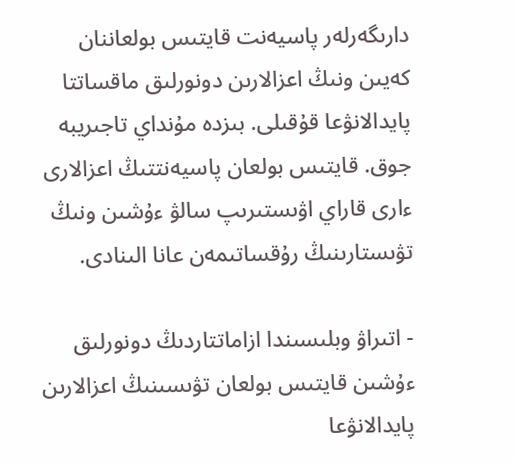دارىگەرلەر پاسيەنت قايتىس بولعاننان كەيىن ونىڭ اعزالارىن دونورلىق ماقساتتا پايدالانۋعا قۇقىلى. بىزدە مۇنداي تاجىريبە جوق. قايتىس بولعان پاسيەنتتىڭ اعزالارى ءارى قاراي اۋىستىرىپ سالۋ ءۇشىن ونىڭ تۋىستارىنىڭ رۇقساتىمەن عانا الىنادى.

- اتىراۋ وبلىسىندا ازاماتتاردىڭ دونورلىق ءۇشىن قايتىس بولعان تۋىسىنىڭ اعزالارىن پايدالانۋعا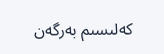كەلىسىم بەرگەن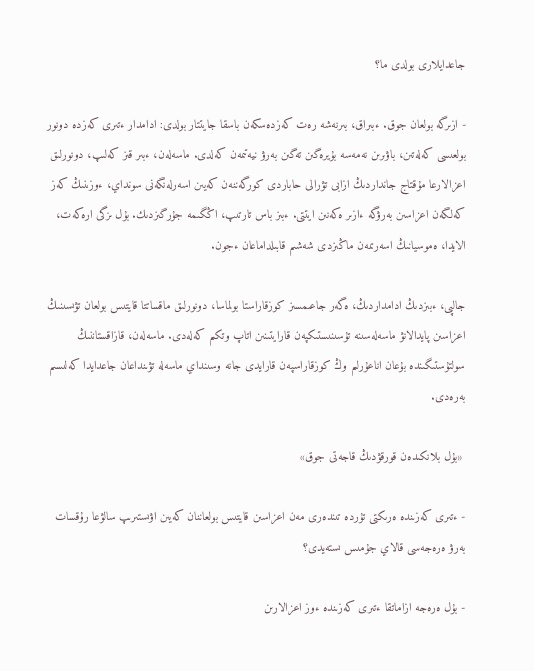جاعدايلارى بولدى ما؟

- ازىرگە بولعان جوق. ءبىراق، بىرنەشە رەت كەزدەسكەن باسقا جايتتار بولدى: ادامدار ءتىرى كەزدە دونور بولعىسى كەلەتىن، باۋىرىن نەمەسە بۇيرەگىن تەگىن بەرۋ نيەتىمەن كەلدى. ماسەلەن، ءبىر قىز كەلىپ، دونورلىق اعزالارعا مۇقتاج جانداردىڭ ازابى تۋرالى حاباردى كورگەننەن كەيىن اسەرلەنگەنى سونداي، ءوزىنىڭ كەز كەلگەن اعزاسىن بەرۋگە ءازىر ەكەنىن ايتتى. ءبىز باس تارتىپ، اڭگىمە جۇرگىزدىك. بۇل ىزگى ارەكەت، الايدا، ەموسيانىڭ اسەرىمەن ماڭىزدى شەشىم قابىلداماعان ءجون.

جالپى، ءبىزدىڭ ادامداردىڭ، ەگەر جاعىمسىز كوزقاراستا بولماسا، دونورلىق ماقساتتا قايتىس بولعان تۋىسىنىڭ اعزاسىن پايدالانۋ ماسەلەسىنە تۇسىنىستىكپەن قارايتىنىن اتاپ وتكىم كەلەدى. ماسەلەن، قازاقستاننىڭ سولتۇستىگىندە بۇعان اناعۇرلىم وڭ كوزقاراسپەن قارايدى جانە وسىنداي ماسەلە تۋىنداعان جاعدايدا كەلىسىم بەرەدى.

 «بۇل بلانكىدەن قورقۋدىڭ قاجەتى جوق»

- ءتىرى كەزىندە ەرىكتى تۇردە تىندەرى مەن اعزاسىن قايتىس بولعاننان كەيىن اۋىستىرىپ سالۋعا رۇقسات بەرۋ ەرەجەسى قالاي جۇمىس ىستەيدى؟

- بۇل ەرەجە ازاماتقا ءتىرى كەزىندە ءوز اعزالارىن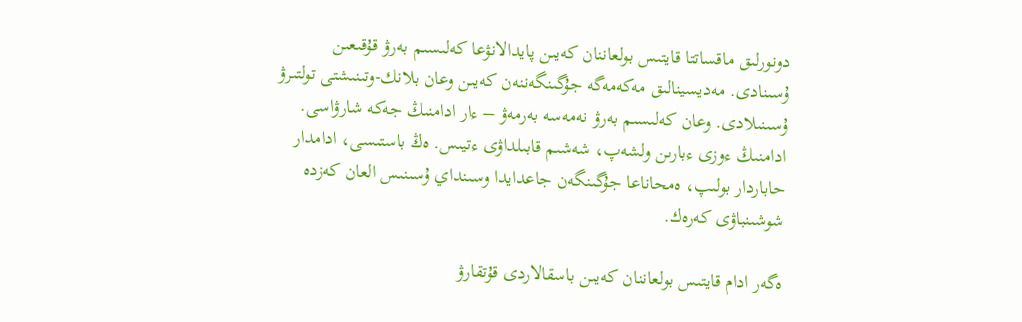دونورلىق ماقساتتا قايتىس بولعاننان كەيىن پايدالانۋعا كەلىسىم بەرۋ قۇقىعىن ۇسىنادى. مەديسينالىق مەكەمەگە جۇگىنگەننەن كەيىن وعان بلانك-وتىنىشتى تولتىرۋ ۇسىنىلادى. وعان كەلىسىم بەرۋ نەمەسە بەرمەۋ – ءار ادامنىڭ جەكە شارۋاسى. ادامنىڭ ءوزى ءبارىن ولشەپ، شەشىم قابىلداۋى ءتيىس. ەڭ باستىسى، ادامدار حاباردار بولىپ، ەمحاناعا جۇگىنگەن جاعدايدا وسىنداي ۇسىنىس العان كەزدە شوشىنباۋى كەرەك.

ەگەر ادام قايتىس بولعاننان كەيىن باسقالاردى قۇتقارۋ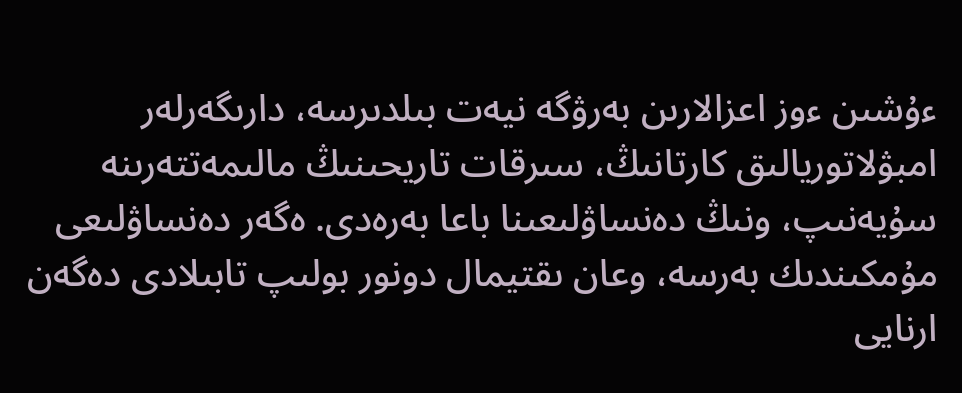ءۇشىن ءوز اعزالارىن بەرۋگە نيەت بىلدىرسە، دارىگەرلەر امبۋلاتوريالىق كارتانىڭ، سىرقات تاريحىنىڭ مالىمەتتەرىنە سۇيەنىپ، ونىڭ دەنساۋلىعىنا باعا بەرەدى. ەگەر دەنساۋلىعى مۇمكىندىك بەرسە، وعان ىقتيمال دونور بولىپ تابىلادى دەگەن ارنايى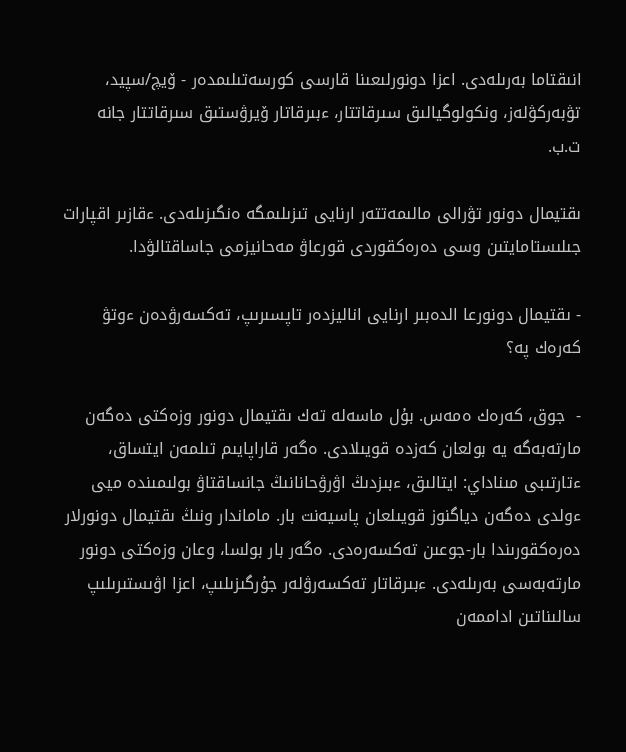انىقتاما بەرىلەدى. اعزا دونورلىعىنا قارسى كورسەتىلىمدەر - ۆيچ/سپيد، تۋبەركۋلەز، ونكولوگيالىق سىرقاتتار، ءبىرقاتار ۆيرۋستىق سىرقاتتار جانە ت.ب.

ىقتيمال دونور تۋرالى مالىمەتتەر ارنايى تىزىلىمگە ەنگىزىلەدى. ءقازىر اقپارات جىلىستامايتىن وسى دەرەكقوردى قورعاۋ مەحانيزمى جاساقتالۋدا.

- ىقتيمال دونورعا الدەبىر ارنايى اناليزدەر تاپسىرىپ، تەكسەرۋدەن ءوتۋ كەرەك پە؟

-  جوق، كەرەك ەمەس. بۇل ماسەلە تەك ىقتيمال دونور وزەكتى دەگەن مارتەبەگە يە بولعان كەزدە قويىلادى. ەگەر قاراپايىم تىلمەن ايتساق، ءتارتىبى مىناداي: ايتالىق، ءبىزدىڭ اۋرۋحانانىڭ جانساقتاۋ بولىمىندە ميى ءولدى دەگەن دياگنوز قويىلعان پاسيەنت بار. ماماندار ونىڭ ىقتيمال دونورلار دەرەكقورىندا بار-جوعىن تەكسەرەدى. ەگەر بار بولسا، وعان وزەكتى دونور مارتەبەسى بەرىلەدى. ءبىرقاتار تەكسەرۋلەر جۇرگىزىلىپ، اعزا اۋىستىرىلىپ سالىناتىن اداممەن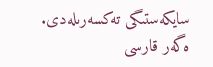سايكەستىگى تەكسەرىلەدى. ەگەر قارسى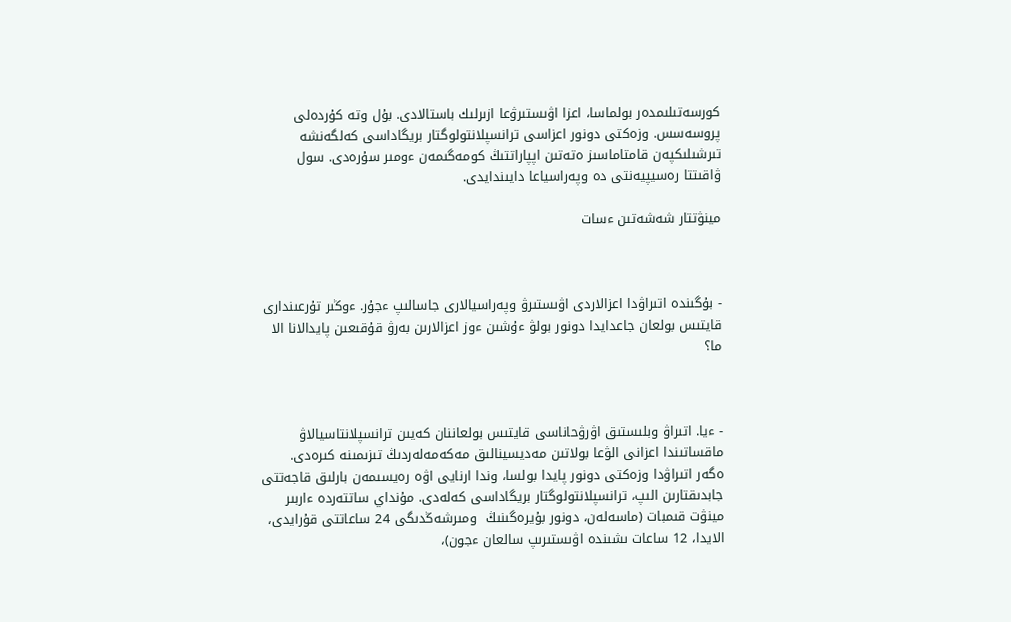كورسەتىلىمدەر بولماسا، اعزا اۋىستىرۋعا ازىرلىك باستالادى. بۇل وتە كۇردەلى پروسەسس. وزەكتى دونور اعزاسى ترانسپلانتولوگتار بريگاداسى كەلگەنشە تىرشىلىكپەن قامتاماسىز ەتەتىن اپپاراتتىڭ كومەگىمەن ءومىر سۇرەدى. سول ۋاقىتتا رەسيپيەنتى دە وپەراسياعا دايىندايدى.

مينۋتتار شەشەتىن ءسات



- بۇگىندە اتىراۋدا اعزالاردى اۋىستىرۋ وپەراسيالارى جاسالىپ ءجۇر. ءوڭىر تۇرعىندارى قايتىس بولعان جاعدايدا دونور بولۋ ءۇشىن ءوز اعزالارىن بەرۋ قۇقىعىن پايدالانا الا ما؟



- ءيا. اتىراۋ وبلىستىق اۋرۋحاناسى قايتىس بولعاننان كەيىن ترانسپلانتاسيالاۋ ماقساتىندا اعزانى الۋعا بولاتىن مەديسينالىق مەكەمەلەردىڭ تىزىمىنە كىرەدى. ەگەر اتىراۋدا وزەكتى دونور پايدا بولسا، وندا ارنايى اۋە رەيسىمەن بارلىق قاجەتتى جابدىقتارىن الىپ، ترانسپلانتولوگتار بريگاداسى كەلەدى. مۇنداي ساتتەردە ءاربىر مينۋت قىمبات (ماسەلەن، دونور بۇيرەگىنىڭ  ومىرشەڭدىگى 24 ساعاتتى قۇرايدى، الايدا، 12 ساعات ىشىندە اۋىستىرىپ سالعان ءجون)،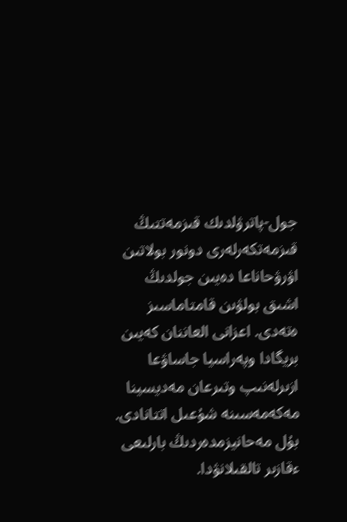جول-پاترۋلدىك قىزمەتتىڭ قىزمەتكەرلەرى دونور بولاتىن اۋرۋحاناعا دەيىن جولدىڭ اشىق بولۋىن قامتاماسىز ەتەدى. اعزانى العاننان كەيىن بريگادا وپەراسيا جاساۋعا ازىرلەنىپ وتىرعان مەديسينا مەكەمەسىنە شۇعىل اتتانادى. بۇل مەحانيزمدەردىڭ بارلىعى ءقازىر تالقىلانۋدا.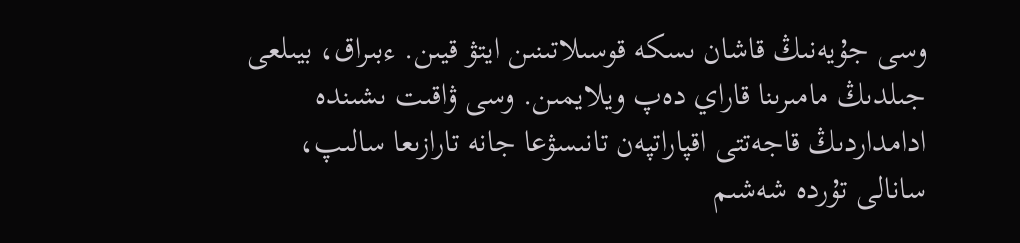وسى جۇيەنىڭ قاشان ىسكە قوسىلاتىنىن ايتۋ قيىن. ءبىراق، بيىلعى جىلدىڭ مامىرىنا قاراي دەپ ويلايمىن. وسى ۋاقىت ىشىندە ادامداردىڭ قاجەتتى اقپاراتپەن تانىسۋعا جانە تارازىعا سالىپ، سانالى تۇردە شەشىم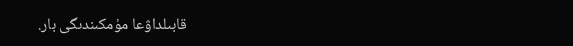قابىلداۋعا مۇمكىندىگى بار.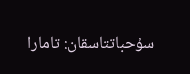سۇحباتتاسقان: تامارا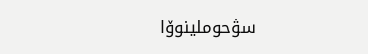سۋحوملينوۆا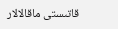قاتىستى ماقالالار